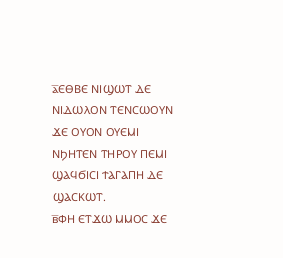ⲁ̅ⲈⲐⲂⲈ ⲚⲒϢⲰⲦ ⲆⲈ ⲚⲒⲆⲰⲖⲞⲚ ⲦⲈⲚⲤⲰⲞⲨⲚ ϪⲈ ⲞⲨⲞⲚ ⲞⲨⲈⲘⲒ ⲚϦⲎⲦⲈⲚ ⲦⲎⲢⲞⲨ ⲠⲈⲘⲒ ϢⲀϤϬⲒⲤⲒ ϮⲀⲄⲀⲠⲎ ⲆⲈ ϢⲀⲤⲔⲰⲦ.
ⲃ̅ⲪⲎ ⲈⲦϪⲰ ⲘⲘⲞⲤ ϪⲈ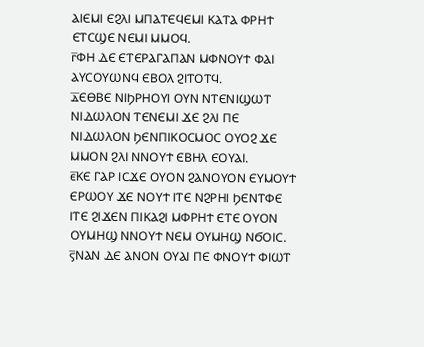ⲀⲒⲈⲘⲒ ⲈϨⲖⲒ ⲘⲠⲀⲦⲈϤⲈⲘⲒ ⲔⲀⲦⲀ ⲪⲢⲎϮ ⲈⲦⲤϢⲈ ⲚⲈⲘⲒ ⲘⲘⲞϤ.
ⲅ̅ⲪⲎ ⲆⲈ ⲈⲦⲈⲢⲀⲄⲀⲠⲀⲚ ⲘⲪⲚⲞⲨϮ ⲪⲀⲒ ⲀⲨⲤⲞⲨⲰⲚϤ ⲈⲂⲞⲖ ϨⲒⲦⲞⲦϤ.
ⲇ̅ⲈⲐⲂⲈ ⲚⲒϦⲢⲎⲞⲨⲒ ⲞⲨⲚ ⲚⲦⲈⲚⲒϢⲰⲦ ⲚⲒⲆⲰⲖⲞⲚ ⲦⲈⲚⲈⲘⲒ ϪⲈ ϨⲖⲒ ⲠⲈ ⲚⲒⲆⲰⲖⲞⲚ ϦⲈⲚⲠⲒⲔⲞⲤⲘⲞⲤ ⲞⲨⲞϨ ϪⲈ ⲘⲘⲞⲚ ϨⲖⲒ ⲚⲚⲞⲨϮ ⲈⲂⲎⲖ ⲈⲞⲨⲀⲒ.
ⲉ̅ⲔⲈ ⲄⲀⲢ ⲒⲤϪⲈ ⲞⲨⲞⲚ ϨⲀⲚⲞⲨⲞⲚ ⲈⲨⲘⲞⲨϮ ⲈⲢⲰⲞⲨ ϪⲈ ⲚⲞⲨϮ ⲒⲦⲈ ⲚϨⲢⲎⲒ ϦⲈⲚⲦⲪⲈ ⲒⲦⲈ ϨⲒϪⲈⲚ ⲠⲒⲔⲀϨⲒ ⲘⲪⲢⲎϮ ⲈⲦⲈ ⲞⲨⲞⲚ ⲞⲨⲘⲎϢ ⲚⲚⲞⲨϮ ⲚⲈⲘ ⲞⲨⲘⲎϢ ⲚϬⲞⲒⲤ.
ⲋ̅ⲚⲀⲚ ⲆⲈ ⲀⲚⲞⲚ ⲞⲨⲀⲒ ⲠⲈ ⲪⲚⲞⲨϮ ⲪⲒⲰⲦ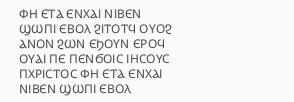ⲪⲎ ⲈⲦⲀ ⲈⲚⲬⲀⲒ ⲚⲒⲂⲈⲚ ϢⲰⲠⲒ ⲈⲂⲞⲖ ϨⲒⲦⲞⲦϤ ⲞⲨⲞϨ ⲀⲚⲞⲚ ϨⲰⲚ ⲈϦⲞⲨⲚ ⲈⲢⲞϤ ⲞⲨⲀⲒ ⲠⲈ ⲠⲈⲚϬⲞⲒⲤ ⲒⲎⲤⲞⲨⲤ ⲠⲬⲢⲒⲤⲦⲞⲤ ⲪⲎ ⲈⲦⲀ ⲈⲚⲬⲀⲒ ⲚⲒⲂⲈⲚ ϢⲰⲠⲒ ⲈⲂⲞⲖ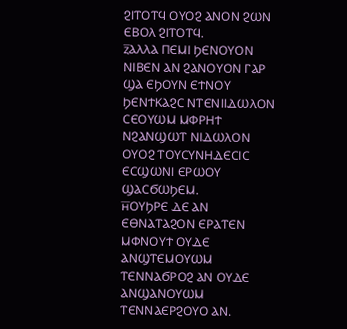ϨⲒⲦⲞⲦϤ ⲞⲨⲞϨ ⲀⲚⲞⲚ ϨⲰⲚ ⲈⲂⲞⲖ ϨⲒⲦⲞⲦϤ.
ⲍ̅ⲀⲖⲖⲀ ⲠⲈⲘⲒ ϦⲈⲚⲞⲨⲞⲚ ⲚⲒⲂⲈⲚ ⲀⲚ ϨⲀⲚⲞⲨⲞⲚ ⲄⲀⲢ ϢⲀ ⲈϦⲞⲨⲚ ⲈϮⲚⲞⲨ ϦⲈⲚϮⲔⲀϨⲤ ⲚⲦⲈⲚⲒⲒⲆⲰⲖⲞⲚ ⲤⲈⲞⲨⲰⲘ ⲘⲪⲢⲎϮ ⲚϨⲀⲚϢⲰⲦ ⲚⲒⲆⲰⲖⲞⲚ ⲞⲨⲞϨ ⲦⲞⲨⲤⲨⲚⲎⲆⲈⲤⲒⲤ ⲈⲤϢⲰⲚⲒ ⲈⲢⲰⲞⲨ ϢⲀⲤϬⲰϦⲈⲘ.
ⲏ̅ⲞⲨϦⲢⲈ ⲆⲈ ⲀⲚ ⲈⲐⲚⲀⲦⲀϨⲞⲚ ⲈⲢⲀⲦⲈⲚ ⲘⲪⲚⲞⲨϮ ⲞⲨⲆⲈ ⲀⲚϢⲦⲈⲘⲞⲨⲰⲘ ⲦⲈⲚⲚⲀϬⲢⲞϨ ⲀⲚ ⲞⲨⲆⲈ ⲀⲚϢⲀⲚⲞⲨⲰⲘ ⲦⲈⲚⲚⲀⲈⲢϨⲞⲨⲞ ⲀⲚ.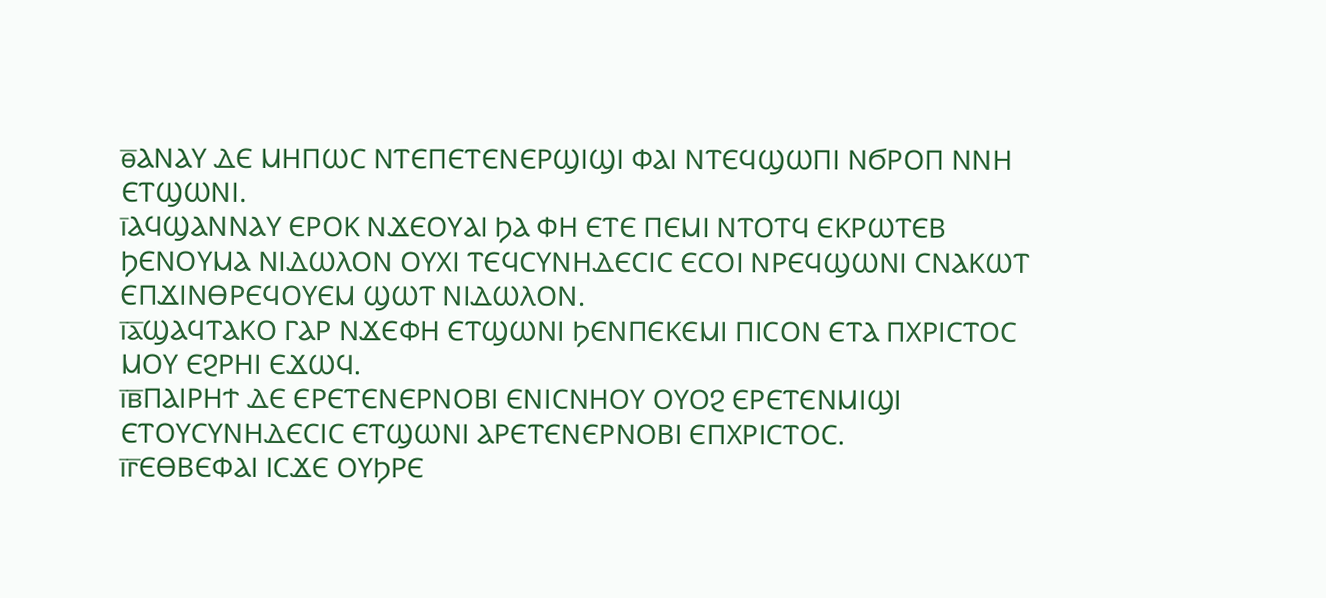ⲑ̅ⲀⲚⲀⲨ ⲆⲈ ⲘⲎⲠⲰⲤ ⲚⲦⲈⲠⲈⲦⲈⲚⲈⲢϢⲒϢⲒ ⲪⲀⲒ ⲚⲦⲈϤϢⲰⲠⲒ ⲚϬⲢⲞⲠ ⲚⲚⲎ ⲈⲦϢⲰⲚⲒ.
ⲓ̅ⲀϤϢⲀⲚⲚⲀⲨ ⲈⲢⲞⲔ ⲚϪⲈⲞⲨⲀⲒ ϦⲀ ⲪⲎ ⲈⲦⲈ ⲠⲈⲘⲒ ⲚⲦⲞⲦϤ ⲈⲔⲢⲰⲦⲈⲂ ϦⲈⲚⲞⲨⲘⲀ ⲚⲒⲆⲰⲖⲞⲚ ⲞⲨⲬⲒ ⲦⲈϤⲤⲨⲚⲎⲆⲈⲤⲒⲤ ⲈⲤⲞⲒ ⲚⲢⲈϤϢⲰⲚⲒ ⲤⲚⲀⲔⲰⲦ ⲈⲠϪⲒⲚⲐⲢⲈϤⲞⲨⲈⲘ ϢⲰⲦ ⲚⲒⲆⲰⲖⲞⲚ.
ⲓ̅ⲁ̅ϢⲀϤⲦⲀⲔⲞ ⲄⲀⲢ ⲚϪⲈⲪⲎ ⲈⲦϢⲰⲚⲒ ϦⲈⲚⲠⲈⲔⲈⲘⲒ ⲠⲒⲤⲞⲚ ⲈⲦⲀ ⲠⲬⲢⲒⲤⲦⲞⲤ ⲘⲞⲨ ⲈϨⲢⲎⲒ ⲈϪⲰϤ.
ⲓ̅ⲃ̅ⲠⲀⲒⲢⲎϮ ⲆⲈ ⲈⲢⲈⲦⲈⲚⲈⲢⲚⲞⲂⲒ ⲈⲚⲒⲤⲚⲎⲞⲨ ⲞⲨⲞϨ ⲈⲢⲈⲦⲈⲚⲘⲒϢⲒ ⲈⲦⲞⲨⲤⲨⲚⲎⲆⲈⲤⲒⲤ ⲈⲦϢⲰⲚⲒ ⲀⲢⲈⲦⲈⲚⲈⲢⲚⲞⲂⲒ ⲈⲠⲬⲢⲒⲤⲦⲞⲤ.
ⲓ̅ⲅ̅ⲈⲐⲂⲈⲪⲀⲒ ⲒⲤϪⲈ ⲞⲨϦⲢⲈ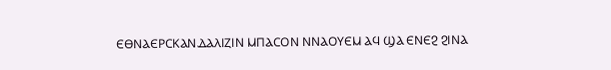ⲈⲐⲚⲀⲈⲢⲤⲔⲀⲚⲆⲀⲖⲒⲌⲒⲚ ⲘⲠⲀⲤⲞⲚ ⲚⲚⲀⲞⲨⲈⲘ ⲀϤ ϢⲀ ⲈⲚⲈϨ ϨⲒⲚⲀ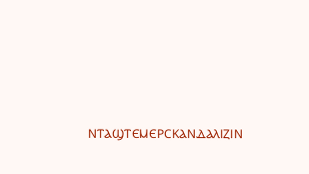ⲚⲦⲀϢⲦⲈⲘⲈⲢⲤⲔⲀⲚⲆⲀⲖⲒⲌⲒⲚ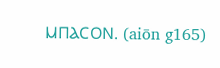ⲘⲠⲀⲤⲞⲚ. (aiōn g165)